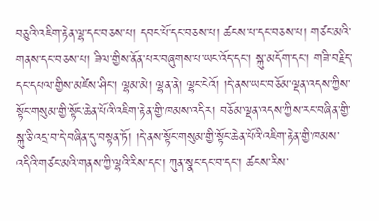བཅུའི་འཇིག་རྟེན་ལྷ་དང་བཅས་པ། དབང་པོ་དང་བཅས་པ། ཚངས་པ་དང་བཅས་པ། གཙང་མའི་གནས་དང་བཅས་པ། ཟིལ་གྱིས་ནོན་པར་བཞུགས་པ་ཡང་འོད་དང་། སྐུ་མདོག་དང་། གཟི་བརྗིད་དང་དཔལ་གྱིས་མཛེས་ཤིང་། ལྷམ་མེ། ལྷན་ནེ། ལྷང་ངེའོ། །དེ་ནས་ཡང་བཅོམ་ལྡན་འདས་ཀྱིས་སྟོང་གསུམ་གྱི་སྟོང་ཆེན་པོའི་འཇིག་རྟེན་གྱི་ཁམས་འདིར། བཅོམ་ལྡན་འདས་ཀྱིས་རང་བཞིན་གྱི་སྐུ་ཅི་འདྲ་བ་དེ་བཞིན་དུ་བསྟན་ཏོ། །དེ་ནས་སྟོང་གསུམ་གྱི་སྟོང་ཆེན་པོའི་འཇིག་རྟེན་གྱི་ཁམས་འདིའི་གཙང་མའི་གནས་ཀྱི་ལྷའི་རིས་དང་། ཀུན་སྣང་དང་བ་དང་། ཚངས་རིས་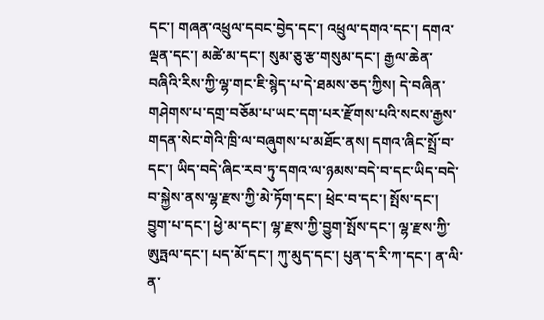དང་། གཞན་འཕྲུལ་དབང་བྱེད་དང་། འཕྲུལ་དགའ་དང་། དགའ་ལྡན་དང་། མཚེ་མ་དང་། སུམ་ཅུ་རྩ་གསུམ་དང་། རྒྱལ་ཆེན་བཞིའི་རིས་ཀྱི་ལྷ་གང་ཇི་སྙེད་པ་དེ་ཐམས་ཅད་ཀྱིས། དེ་བཞིན་གཤེགས་པ་དགྲ་བཅོམ་པ་ཡང་དག་པར་རྫོགས་པའི་སངས་རྒྱས་གདན་སེང་གེའི་ཁྲི་ལ་བཞུགས་པ་མཐོང་ནས། དགའ་ཞིང་སྤྲོ་བ་དང་། ཡིད་བདེ་ཞིང་རབ་ཏུ་དགའ་ལ་ཉམས་བདེ་བ་དང་ཡིད་བདེ་བ་སྐྱེས་ནས་ལྷ་རྫས་ཀྱི་མེ་ཏོག་དང་། ཕྲེང་བ་དང་། སྤོས་དང་། བྱུག་པ་དང་། ཕྱེ་མ་དང་། ལྷ་རྫས་ཀྱི་བྱུག་སྤོས་དང་། ལྷ་རྫས་ཀྱི་ཨུཏྤལ་དང་། པད་མོ་དང་། ཀུ་མུད་དང་། པུན་ད་རི་ཀ་དང་། ན་ལི་ན་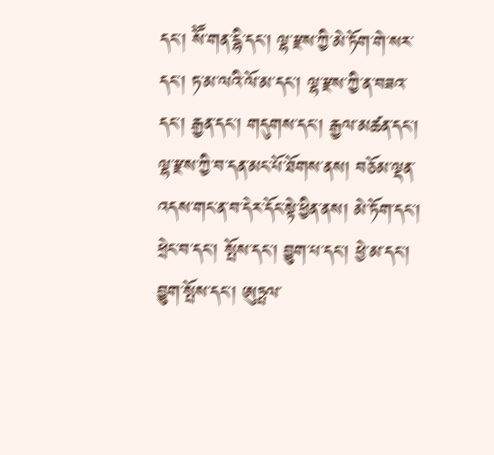དང་། སཽ་གན་དྷི་དང་། ལྷ་རྫས་ཀྱི་མེ་ཏོག་གེ་སར་དང་། ཏ་མ་ལའི་ལོ་མ་དང་། ལྷ་རྫས་ཀྱི་ན་བཟའ་དང་། རྒྱན་དང་། གདུགས་དང་། རྒྱལ་མཚན་དང་། ལྷ་རྫས་ཀྱི་བ་དན་མང་པོ་ཐོགས་ནས། བཅོམ་ལྡན་འདས་གང་ན་བ་དེར་དོང་སྟེ་ཕྱིན་ནས། མེ་ཏོག་དང་། ཕྲེང་བ་དང་། སྤོས་དང་། བྱུག་པ་དང་། ཕྱེ་མ་དང་། བྱུག་སྤོས་དང་། ཨུཏྤལ་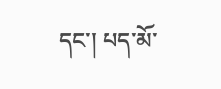དང་། པད་མོ་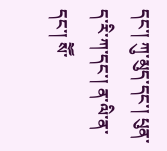དང་། ཀུ་མུད་དང་། པུན་ད་རི་ཀ་དང་། ན་ལི་ན་དང་། སཽ་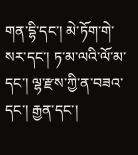གན་དྷི་དང་། མེ་ཏོག་གེ་སར་དང་། ཏ་མ་ལའི་ལོ་མ་དང་། ལྷ་རྫས་ཀྱི་ན་བཟའ་དང་། རྒྱན་དང་།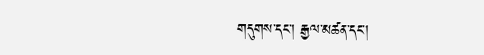གདུགས་དང་། རྒྱལ་མཚན་དང་།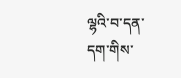ལྷའི་བ་དན་དག་གིས་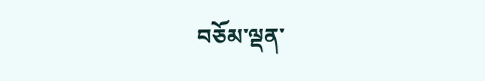བཅོམ་ལྡན་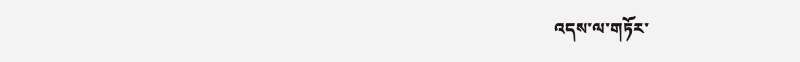འདས་ལ་གཏོར་